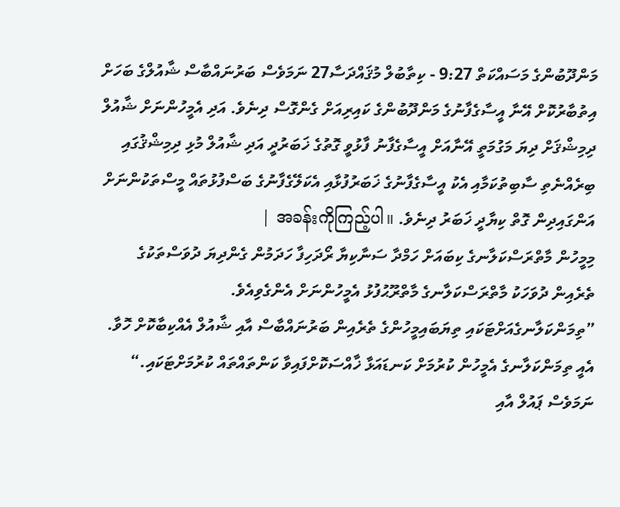މަންދޫބުންގެ މަސައްކަތް 9:27 - ކިތާބުލް މުޤައްދަސާ27 ނަމަވެސް ބަރުނައްބާސް ޝާއުލްގެ ބަހަށް އިތުބާރުކޮށް އޭނާ އީސާގެފާނުގެ މަންދޫބުންގެ ކައިރިއަށް ގެންގޮސް ދިނެވެ. އަދި އެމީހުންނަށް ޝާއުލް ދިމިޝްޤަށް ދިޔަ މަގުމަތީ އޭނާއަށް އީސާގެފާނު ފާޅުވީ ގޮތުގެ ޚަބަރުދީ އަދި ޝާއުލް މުޅި ދިމިޝްޤުގައި ބިރެއްނެތި ސާބިތުކަމާއި އެކު އީސާގެފާނުގެ ޚަބަރުފުޅާއި އެކަލޭގެފާނުގެ ބަސްފުޅުތައް މީސްތަކުންނަށް އަންގައިދިން ގޮތް ކިޔާދީ ޚަބަރު ދިނެވެ. အခန်းကိုကြည့်ပါ။ |
މިމީހުން މާތްރަސްކަލާނގެ ކިބައަށް ހަމްދާ ސަނާކިޔާ ރޯދަހިފާ ހަދަމުން ގެންދިޔަ ދުވަސްތަކުގެ ތެރެއިން ދުވަހަކު މާތްރަސްކަލާނގެ މާތްރޫޙުފުޅު އެމީހުންނަށް އެންގެވިއެވެ. ”ތިމަންކަލާނގެއަށްޓަކައި ތިޔަބައިމީހުންގެ ތެރެއިން ބަރުނައްބާސް އާއި ޝާއުލް އެއްކިބާކޮށް ހޮވާ. އެއީ ތިމަންކަލާނގެ އެމީހުން ކުރުމަށް ކަނޑައަޅާ ޚާއްސަކޮށްފައިވާ ކަންތައްތައް ކުރުމަށްޓަކައި.“
ނަމަވެސް ޕައުލް އާއި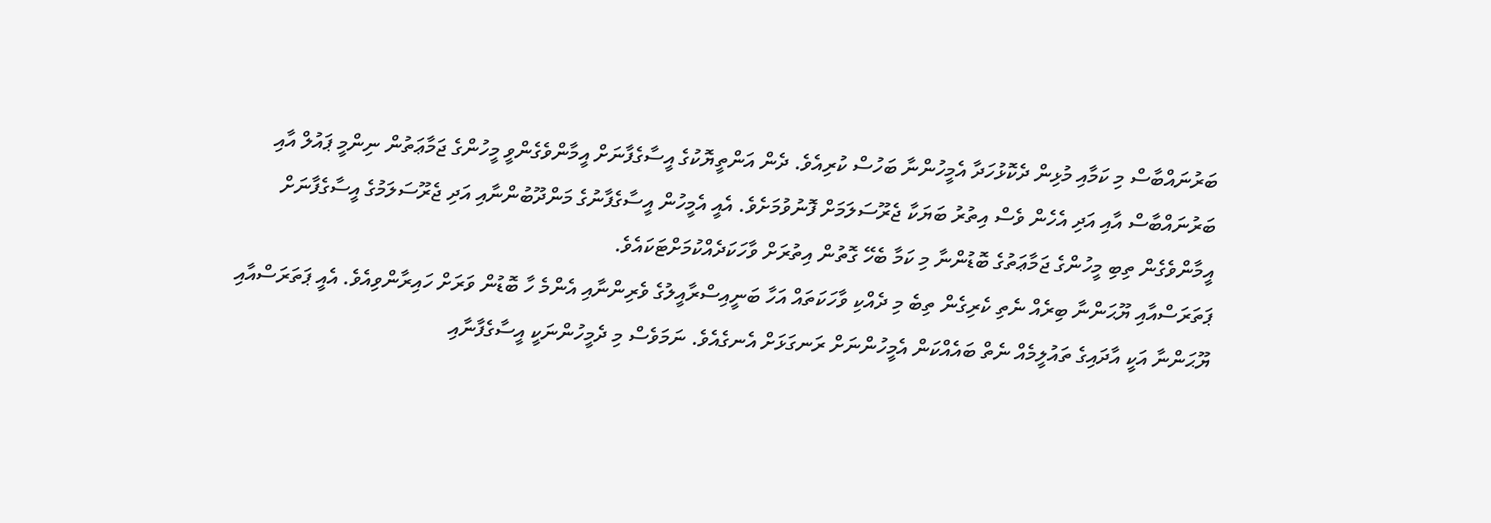ބަރުނައްބާސް މި ކަމާއި މުޅިން ދެކޮޅުހަދާ އެމީހުންނާ ބަހުސް ކުރިއެވެ. ދެން އަންތީޔޮކުގެ އީސާގެފާނަށް އީމާންވެގެންވީ މީހުންގެ ޖަމާޢަތުން ނިންމީ ޕައުލް އާއި ބަރުނައްބާސް އާއި އަދި އެހެން ވެސް އިތުރު ބަޔަކާ ޖެރޫސަލަމަށް ފޮނުވުމަށެވެ. އެއީ އެމީހުން އީސާގެފާނުގެ މަންދޫބުންނާއި އަދި ޖެރޫސަލަމުގެ އީސާގެފާނަށް އީމާންވެގެން ތިބި މީހުންގެ ޖަމާޢަތުގެ ބޮޑުންނާ މި ކަމާ ބެހޭ ގޮތުން އިތުރަށް ވާހަކަދެއްކުމަށްޓަކައެވެ.
ޕަތަރަސްއާއި ޔޫޙަންނާ ބިރެއް ނެތި ކެރިގެން ތިބެ މި ދެއްކި ވާހަކަތައް އަހާ ބަނީއިސްރާއީލުގެ ވެރިންނާއި އެންމެ ހާ ބޮޑުން ވަރަށް ހައިރާންވިއެވެ. އެއީ ޕަތަރަސްއާއި ޔޫޙަންނާ އަކީ އާދައިގެ ތައުލީމެއް ނެތް ބައެއްކަން އެމީހުންނަށް ރަނގަޅަށް އެނގެއެވެ. ނަމަވެސް މި ދެމީހުންނަކީ އީސާގެފާނާއި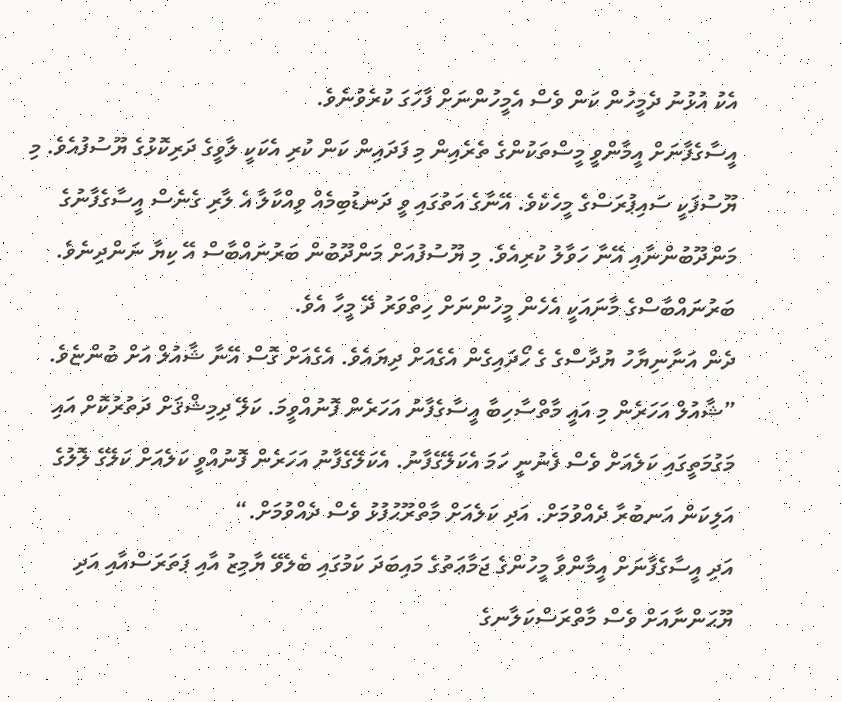އެކު އުޅުނު ދެމީހުން ކަން ވެސް އެމީހުންނަށް ފާހަގަ ކުރެވުނެވެ.
އީސާގެފާނަށް އީމާންވީ މީސްތަކުންގެ ތެރެއިން މި ފަދައިން ކަން ކުރި އެކަކީ ލާވީގެ ދަރިކޮޅުގެ ޔޫސުފުއެވެ. މި ޔޫސުފަކީ ސައިޕުރަސްގެ މީހެކެވެ. އޭނާގެ އަތުގައި ވީ ދަނޑުބިމެއް ވިއްކާލާ އެ ލާރި ގެނެސް އީސާގެފާނުގެ މަންދޫބުންނާއި އޭނާ ހަވާލު ކުރިއެވެ. މި ޔޫސުފުއަށް މަންދޫބުން ބަރުނައްބާސް އޭ ކިޔާ ނަންދިނެވެ. ބަރުނައްބާސްގެ މާނައަކީ އެހެން މީހުންނަށް ހިތްވަރު ދޭ މީހާ އެވެ.
ދެން އަނާނިޔާހު ޔުދާސްގެ ގެ ހޯދައިގެން އެގެއަށް ދިޔައެވެ. އެގެއަށް ގޮސް އޭނާ ޝާއުލް އަށް ބުންޏެވެ. ”ޝާއުލް އަހަރެން މި އައީ މާތްސާހިބާ އީސާގެފާނު އަހަރެން ފޮނުއްވީމަ. ކަލޭ ދިމިޝްޤަށް ދަތުރުކޮށް އައި މަގުމަތީގައި ކަލެއަށް ވެސް ފެނުނީ ހަމަ އެކަލޭގެފާނު. އެކަލޭގެފާނު އަހަރެން ފޮނުއްވީ ކަލެއަށް ކަލޭގެ ލޮލުގެ އަލިކަން އަނބުރާ ދެއްވުމަށް. އަދި ކަލެއަށް މާތްރޫޙުފުޅު ވެސް ދެއްވުމަށް.“
އަދި އީސާގެފާނަށް އީމާންވާ މީހުންގެ ޖަމާޢަތުގެ މައިބަދަ ކަމުގައި ބެލެވޭ ޔާމިޒު އާއި ޕަތަރަސްއާއި އަދި ޔޫޙަންނާއަށް ވެސް މާތްރަސްކަލާނގެ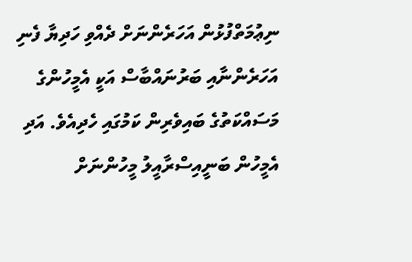ނިޢުމަތްފުޅުން އަހަރެންނަށް ދެއްވި ހަދިޔާ ފެނި އަހަރެންނާއި ބަރުނައްބާސް އަކީ އެމީހުންގެ މަސައްކަތުގެ ބައިވެރިން ކަމުގައި ހެދިއެވެ. އަދި އެމީހުން ބަނީއިސްރާއީލު މީހުންނަށް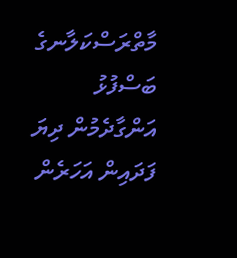މާތްރަސްކަލާނގެ ބަސްފުޅު އަންގާދެމުން ދިޔަ ފަދައިން އަހަރެން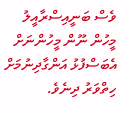ވެސް ބަނީއިސްރާއީލު މީހުން ނޫން މީހުންނަށް އެބަސްފުޅު އަންގާދިނުމަށް ހިތްވަރު ދިނެވެ.